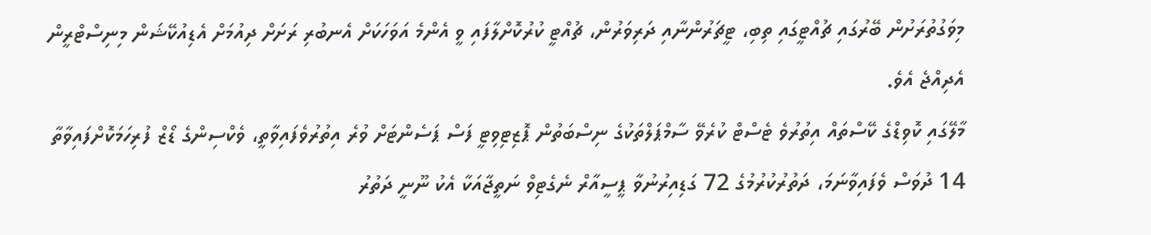މިވަގުތުރަށުން ބޭރުގައި ޗުއްޓީގައި ތިބި، ޓީޗަރުންނާއި ދަރިވަރުން، ޗުއްޓީ ކުރުކޮށްލާފައި ވީ އެންމެ އަވަހަކަށް އެނބުރި ރަށަށް ދިއުމަށް އެޑިއުކޭޝަން މިނިސްޓްރީން އެދިއްޖެ އެވެ.
މާލޭގައި ކޮވިޑްގެ ކޭސްތައް އިތުރުވެ ޓެސްޓް ކުރެވޭ ސާމްޕަލްތަކުގެ ނިސްބަތުން ޕޮޒިޓިވިޓީ ފަސް ޕަސެންޓަށް ވުރެ އިތުރުވެފައިވާތީ، ވެކްސިންގެ ޑޯޒް ފުރިހަމަކޮށްފައިވާތާ 14 ދުވަސް ވެފައިވާނަމަ، ދަތުރުކުރުމުގެ 72 ގަޑިއިރުނުވާ ޕީސީއާރް ނެގެޓިވް ނަތީޖާއަކާ އެކު ނޫނީ ދަތުރު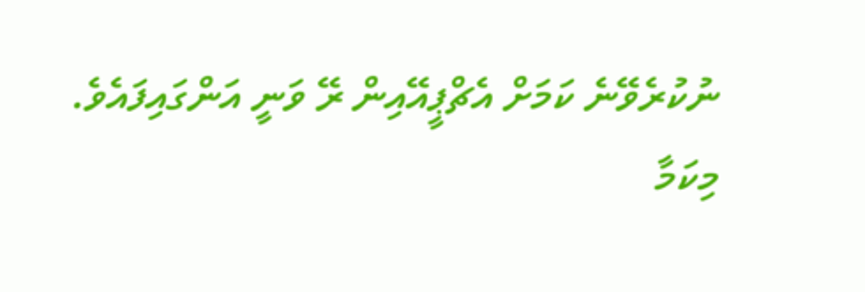ނުކުރެވޭނެ ކަމަށް އެޗްޕީއޭއިން ރޭ ވަނީ އަންގައިފައެވެ.
މިކަމާ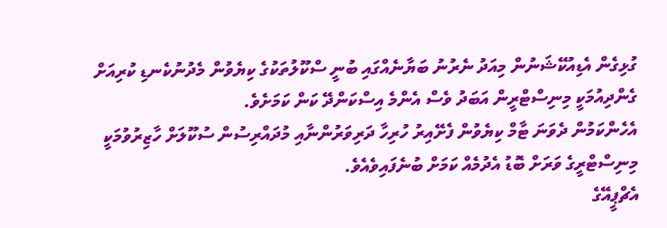ގުޅިގެން އެޑިއުކޭޝަނުން މިއަދު ނެރުނު ބަޔާނެއްގައި ބުނީ ސްކޫލުތަކުގެ ކިޔެވުން މެދުނުކެނޑި ކުރިއަށް ގެންދިއުމަކީ މިނިސްޓްރީން އަބަދު ވެސް އެންމެ އިސްކަންދޭ ކަން ކަމަށެވެ.
އެހެންކަމުން ދެވަނަ ޓާމް ކިޔެވުން ފެށޭއިރު ހުރިހާ ދަރިވަރުންނާއި މުދައްރިސުން ސުކޫލަށް ހާޒިރުވުމަކީ މިނިސްޓްރީގެ ވަރަށް ބޮޑު އެދުމެއް ކަމަށް ބުނެފައިވެއެވެ.
އެޗްޕީއޭގެ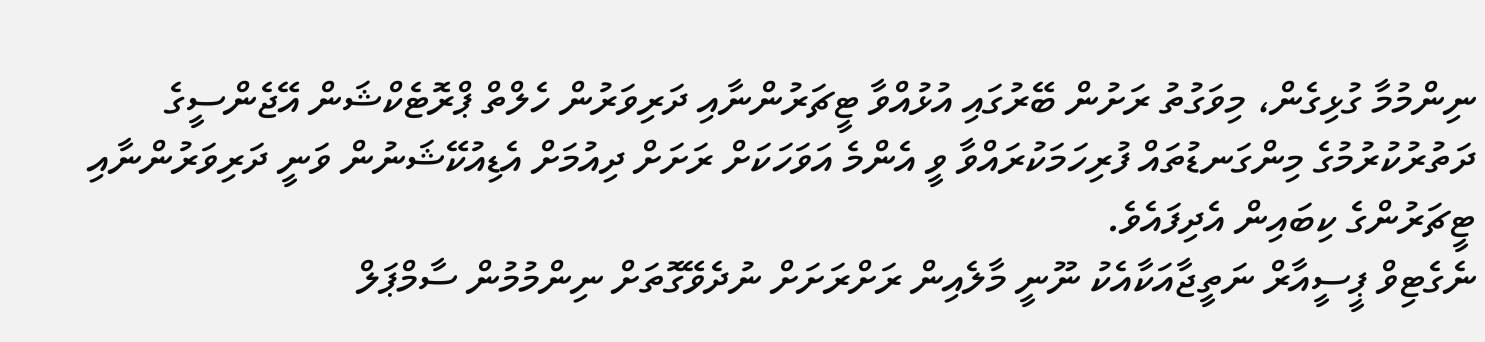ނިންމުމާ ގުޅިގެން، މިވަގުތު ރަށުން ބޭރުގައި އުޅުއްވާ ޓީޗަރުންނާއި ދަރިވަރުން ހެލްތް ޕްރޮޓެކްޝަން އޭޖެންސީގެ ދަތުރުކުރުމުގެ މިންގަނޑުތައް ފުރިހަމަކުރައްވާ ވީ އެންމެ އަވަހަކަށް ރަށަށް ދިއުމަށް އެޑިއުކޭޝަނުން ވަނީ ދަރިވަރުންނާއި ޓީޗަރުންގެ ކިބައިން އެދިފައެވެ.
ނެގެޓިވް ޕީސީއާރް ނަތީޖާއަކާއެކު ނޫނީ މާލެއިން ރަށްރަށަށް ނުދެވޭގޮތަށް ނިންމުމުން ސާމްޕަލް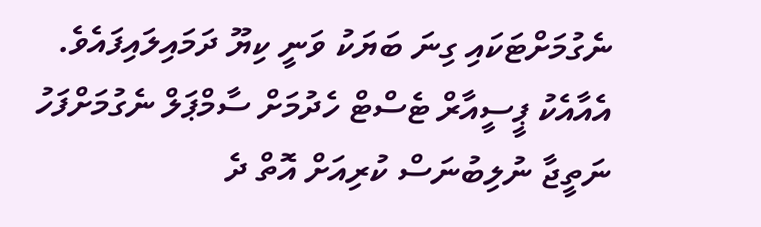ނެގުމަށްޓަކައި ގިނަ ބަޔަކު ވަނީ ކިޔޫ ދަމައިލައިފައެވެ. އެއާއެކު ޕީސީއާރް ޓެސްޓް ހެދުމަށް ސާމްޕަލް ނެގުމަށްފަހު ނަތީޖާ ނުލިބުނަސް ކުރިއަށް އޮތް ދެ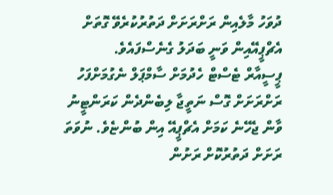ދުވަހު މާލެއިން ރަށްރަށަށް ދަތުރުކުރެވޭ ގޮތަށް އެޗްޕީއޭއިން ވަނީ ބަދަލު ގެނެސްފައެވެ.
ޕީސީއާރް ޓެސްޓް ހެދުމަށް ސާމްޕަލް ނެގުމަށްފަހު ރަށްރަށަށް ގޮސް ނަތީޖާ ލިބެންދެން ކަރަންޓީނު ވާން ޖެހޭނެ ކަމަށް އެޗްޕީއޭ އިން ބުންޏެވެ. ނުވަތަ ރަށަށް ދަތުރުކޮށް ރަށުން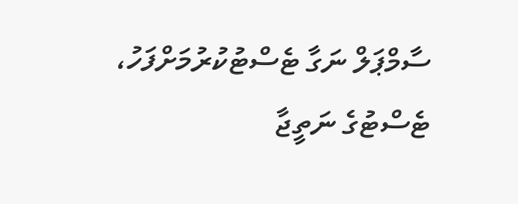ސާމްޕަލް ނަގާ ޓެސްޓުކުރުމަށްފަހު، ޓެސްޓުގެ ނަތީޖާ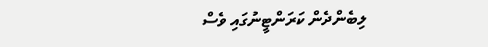ލިބެންދެން ކަރަންޓީނުގައި ވެސް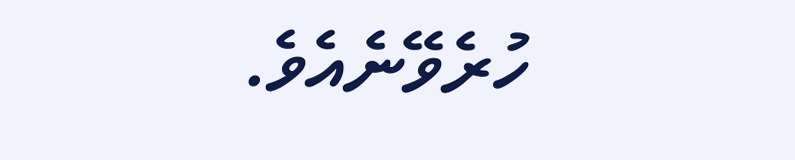ހުރެވޭނެއެވެ.